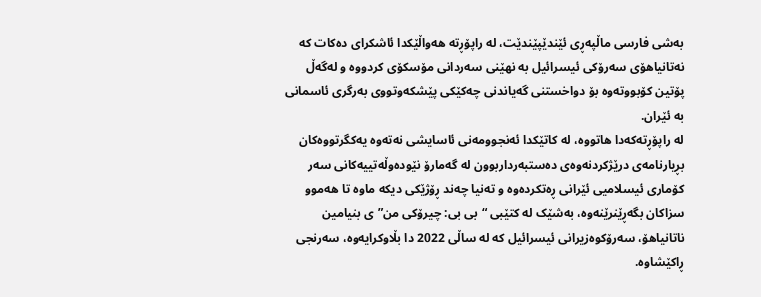بەشی فارسی ماڵپەڕی ئێندێپێندێت، لە راپۆڕتە هەواڵێكدا ئاشكرای دەكات كە نەتانیاهۆی سەرۆكی ئیسرائیل بە نهێنی سەردانی مۆسكۆی كردووە و لەگەڵ پۆتین كۆبووتەوە بۆ دواخستنی گەیاندنی چەكێكی پێشكەوتووی بەرگری ئاسمانی بە ئێران.
لە راپۆڕتەكەدا هاتووە، لە کاتێکدا ئەنجوومەنی ئاسایشی نەتەوە یەکگرتووەکان بڕیارنامەی درێژکردنەوەی دەستبەرداربوون لە گەمارۆ نێودەوڵەتییەکانی سەر کۆماری ئیسلامیی ئێرانی ڕەتکردەوە و تەنیا چەند ڕۆژێکی دیکە ماوە تا هەموو سزاکان بگەڕێنرێنەوە، بەشێک لە کتێبی “بی بی: چیرۆکی من”ی بنیامین ناتانیاهۆ، سەرۆکوەزیرانی ئیسرائیل کە لە ساڵی 2022 دا بڵاوکرایەوە، سەرنجی ڕاکێشاوە.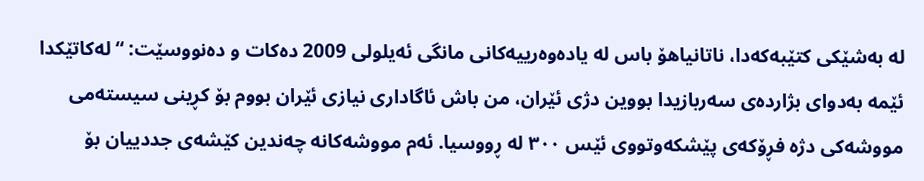لە بەشێكی کتێبەکەدا، ناتانیاهۆ باس لە یادەوەرییەکانی مانگی ئەیلولی 2009 دەکات و دەنووسێت: “لەکاتێکدا ئێمە بەدوای بژاردەی سەربازیدا بووین دژی ئێران، من باش ئاگاداری نیازی ئێران بووم بۆ کڕینی سیستەمی مووشەکی دژە فڕۆکەی پێشکەوتووی ئێس ٣٠٠ لە ڕووسیا. ئەم مووشەکانە چەندین کێشەی جددییان بۆ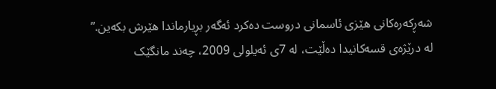شەڕکەرەکانی هێزی ئاسمانی دروست دەکرد ئەگەر بڕیارماندا هێرش بکەین.”
لە درێژەی قسەکانیدا دەڵێت، لە 7ی ئەیلولی 2009، چەند مانگێک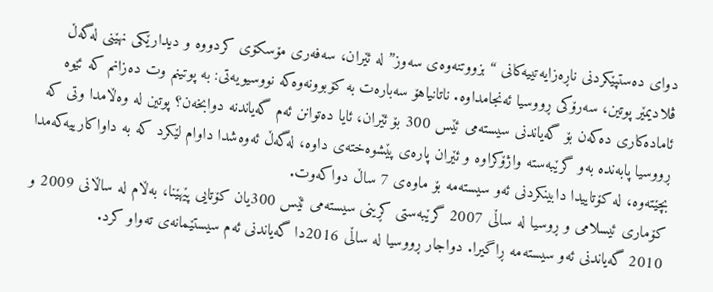دوای دەستپێکردنی ناڕەزایەتییەکانی “بزووتنەوەی سەوز” لە ئێران، سەفەری مۆسکۆی کردووە و دیدارێکی نهێنی لەگەڵ ڤلادیمێر پوتین، سەرۆکی ڕووسیا ئەنجامداوە. ناتانیاهۆ سەبارەت بە کۆبوونەوەکە نووسیویەتی: بە پوتینم وت دەزانم کە ئێوە ئامادەکاری دەکەن بۆ گەیاندنی سیستەمی ئێس 300 بۆ ئێران، ئایا دەتوانن ئەم گەیاندنە دوابخەن؟ پوتین لە وەڵامدا وتی کە ڕووسیا پابەندە بەو گرێبەستە واژۆکراوە و ئێران پارەی پێشوەختەی داوە، لەگەڵ ئەوەشدا داوام لێکرد کە بە داواکارییەکەمدا بچێتەوە، لە کۆتاییدا دابینکردنی ئەو سیستەمە بۆ ماوەی 7 ساڵ دواکەوت.
کۆماری ئیسلامی و ڕوسیا لە ساڵی 2007 گرێبەستی کڕینی سیستەمی ئێس 300یان کۆتایی پێهێنا، بەڵام لە ساڵانی 2009 و 2010 گەیاندنی ئەو سیستەمە ڕاگیرا. دواجار ڕووسیا لە ساڵی 2016دا گەیاندنی ئەم سیستێمانەی تەواو کرد.